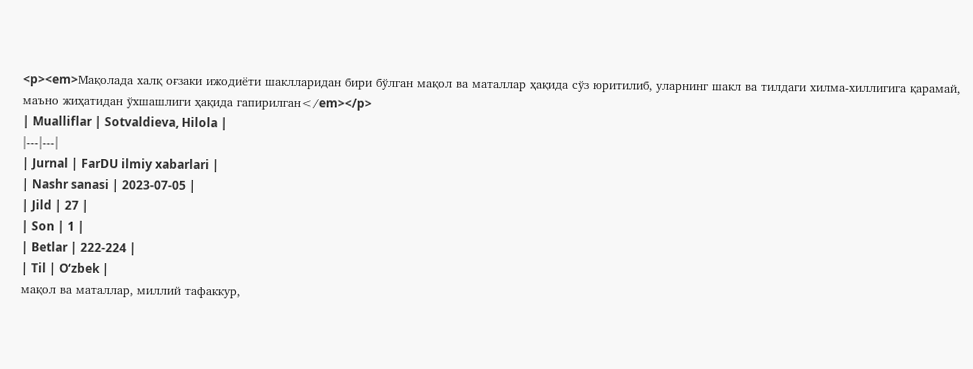<p><em>Мақолада халқ оғзаки ижодиёти шаклларидан бири бўлган мақол ва маталлар ҳақида сўз юритилиб, уларнинг шакл ва тилдаги хилма-хиллигига қарамай, маъно жиҳатидан ўхшашлиги ҳақида гапирилган</em></p>
| Mualliflar | Sotvaldieva, Hilola |
|---|---|
| Jurnal | FarDU ilmiy xabarlari |
| Nashr sanasi | 2023-07-05 |
| Jild | 27 |
| Son | 1 |
| Betlar | 222-224 |
| Til | O‘zbek |
мақол ва маталлар, миллий тафаккур,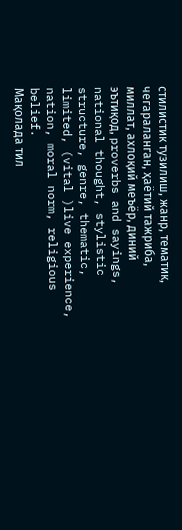стилистик тузилиш, жанр, тематик, чегараланган, ҳаётий тажриба, миллат, ахлоқий меъёр, диний эътиқод, proverbs and sayings, national thought, stylistic structure, genre, thematic, limited, (vital )live experience, nation, moral norm, religious belief.
Мақолада тил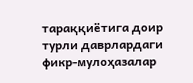тараққиётига доир турли даврлардаги фикр-мулоҳазалар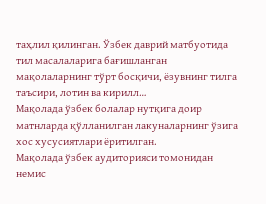таҳлил қилинган. Ўзбек даврий матбуотида тил масалаларига бағишланган мақолаларнинг тўрт босқичи, ёзувнинг тилга таъсири, лотин ва кирилл…
Мақолада ўзбек болалар нутқига доир матнларда қўлланилган лакуналарнинг ўзига хос хусусиятлари ёритилган.
Мақолада ўзбек аудиторияси томонидан немис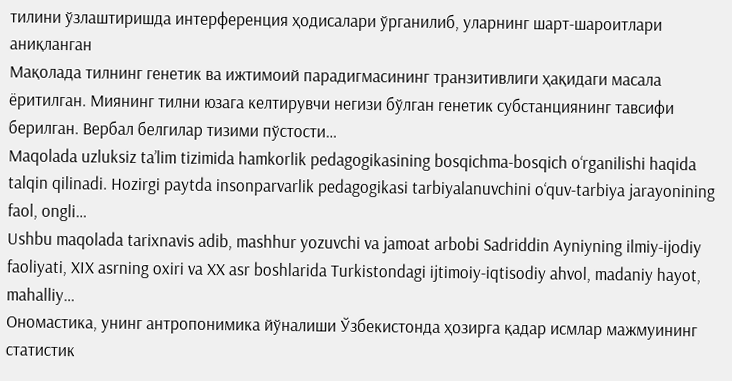тилини ўзлаштиришда интерференция ҳодисалари ўрганилиб, уларнинг шарт-шароитлари аниқланган
Мақолада тилнинг генетик ва ижтимоий парадигмасининг транзитивлиги ҳақидаги масала ёритилган. Миянинг тилни юзага келтирувчи негизи бўлган генетик субстанциянинг тавсифи берилган. Вербал белгилар тизими пўстости…
Maqolada uzluksiz ta’lim tizimida hamkorlik pedagogikasining bosqichma-bosqich o‘rganilishi haqida talqin qilinadi. Hozirgi paytda insonparvarlik pedagogikasi tarbiyalanuvchini o‘quv-tarbiya jarayonining faol, ongli…
Ushbu maqolada tarixnavis adib, mashhur yozuvchi va jamoat arbobi Sadriddin Ayniyning ilmiy-ijodiy faoliyati, XIX asrning oxiri va XX asr boshlarida Turkistondagi ijtimoiy-iqtisodiy ahvol, madaniy hayot, mahalliy…
Ономастика, унинг антропонимика йўналиши Ўзбекистонда ҳозирга қадар исмлар мажмуининг статистик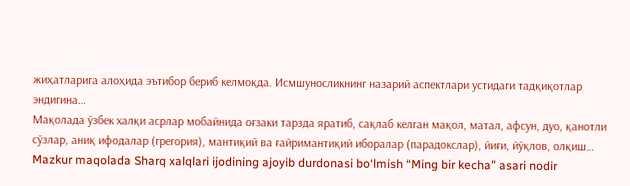жиҳатларига алоҳида эътибор бериб келмоқда. Исмшуносликнинг назарий аспектлари устидаги тадқиқотлар эндигина…
Мақолада ўзбек халқи асрлар мобайнида оғзаки тарзда яратиб, сақлаб келган мақол, матал, афсун, дуо, қанотли сўзлар, аниқ ифодалар (грегория), мантиқий ва ғайримантиқий иборалар (парадокслар), йиғи, йўқлов, олқиш…
Mazkur maqolada Sharq xalqlari ijodining ajoyib durdonasi bo‘lmish “Ming bir kecha” asari nodir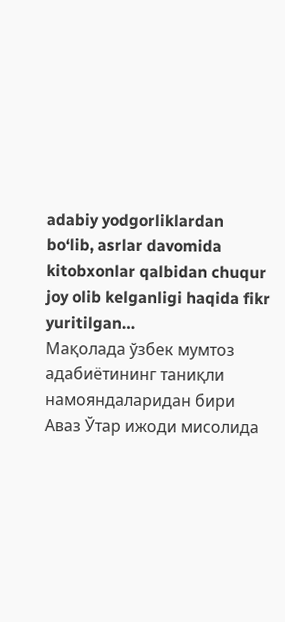adabiy yodgorliklardan bo‘lib, asrlar davomida kitobxonlar qalbidan chuqur joy olib kelganligi haqida fikr yuritilgan…
Мақолада ўзбек мумтоз адабиётининг таниқли намояндаларидан бири Аваз Ўтар ижоди мисолида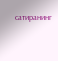сатиранинг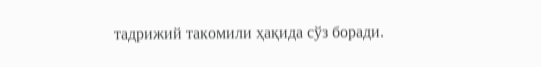тадрижий такомили ҳақида сўз боради.